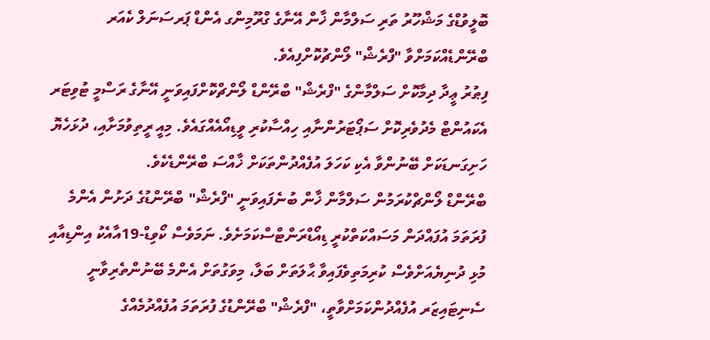ބޮލީވުޑްގެ މަޝްހޫރު ތަރި ސަލްމާން ޚާން އޭނާގެ ގްރޫމިންގ އެންޑް ޕަރސަނަލް ކެއަރ ބްރޭންޑެއްކަމަށްވާ "ފްރެޝް" ލޯންޗުކޮށްފިއެވެ.
ފިޠުރު ޢީދާ ދިމާކޮށް ސަލްމާންގެ "ފްރެޝް" ބްރޭންޑް ލޯންޗްކޮށްފައިވަނީ އޭނާގެ ރަސްމީ ޓުވިޓަރ އެކައުންޓް މެދުވެރިކޮށް ސަޕޯޓަރުންނާއި ހިއްސާކުރި ވީޑިއޯއެއްގައެވެ. މިއީ ރީތިވުމަށާއި، ދުޅަހެޔޮ ހަށިގަނޑަކަށް ބޭނުންވާ އެކި ކަހަލަ އުފެއްދުންތަކަށް ޚާއްސަ ބްރޭންޑެކެވެ.
ބްރޭންޑް ލޯންޗްކުރަމުން ސަލްމާން ޚާން ބުނެފައިވަނީ "ފްރެޝް" ބްރޭންޑުގެ ދަށުން އެންމެ ފުރަތަމަ އުފައްދަން މަސައްކަތްކުރީ ޑިއޯޑްރަންޓްސްކަމަށެވެ. ނަމަވެސް ކޯވިޑް-19އާއެކު އިންޑިއާއި މުޅި ދުނިޔެއަށްވެސް ކުރިމަތިވެފައިވާ ޙާލަތަށް ބަލާ، މިވަގުތަށް އެންމެ ބޭނުންތެރިވާނީ ސެނިޓައިޒަރ އުފެއްދުންކަމަށްވާތީ، "ފްރެޝް" ބްރޭންޑުގެ ފުރަތަމަ އުފެއްދުމެއްގެ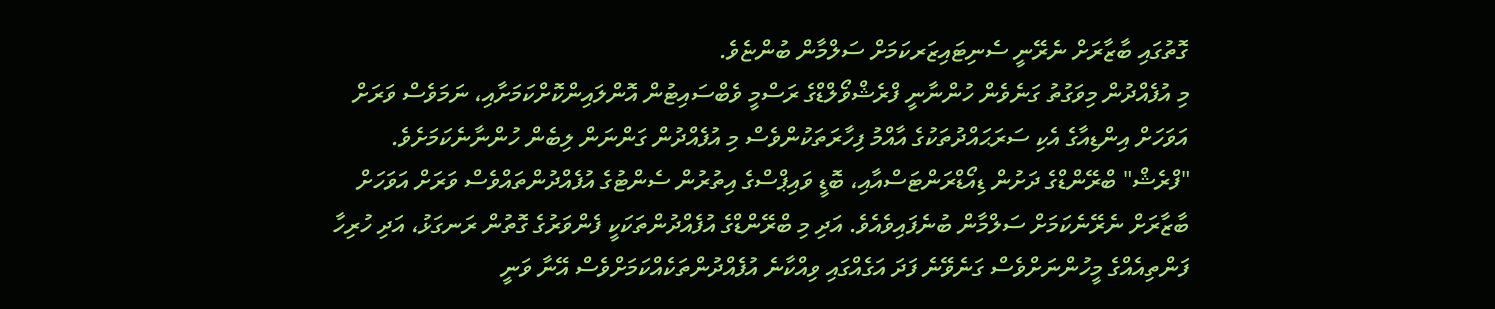ގޮތުގައި ބާޒާރަށް ނެރޭނީ ސެނިޓައިޒަރކަމަށް ސަލްމާން ބުންޏެވެ.
މި އުފެއްދުން މިވަގުތު ގަނެވެން ހުންނާނީ ފްރެޝްވޯލްޑްގެ ރަސްމީ ވެބްސައިޓުން އޮންލައިންކޮށްކަމަށާއި، ނަމަވެސް ވަރަށް އަވަހަށް އިންޑިއާގެ އެކި ސަރަޙައްދުތަކުގެ އާއްމު ފިހާރަތަކުންވެސް މި އުފެއްދުން ގަންނަން ލިބެން ހުންނާނެކަމަށެވެ.
"ފްރެޝް" ބްރޭންޑްގެ ދަށުން ޑިއޯޑްރަންޓަސްއާއި، ބޮޑީ ވައިޕްސްގެ އިތުރުން ސެންޓުގެ އުފެއްދުންތައްވެސް ވަރަށް އަވަހަށް ބާޒާރަށް ނެރޭނެކަމަށް ސަލްމާން ބުނެފައިވެއެވެ. އަދި މި ބްރޭންޑްގެ އުފެއްދުންތަކަކީ ފެންވަރުގެ ގޮތުން ރަނގަޅު، އަދި ހުރިހާ ފަންތިއެއްގެ މީހުންނަށްވެސް ގަނެވޭނެ ފަދަ އަގެއްގައި ވިއްކާނެ އުފެއްދުންތަކެއްކަމަށްވެސް އޭނާ ވަނީ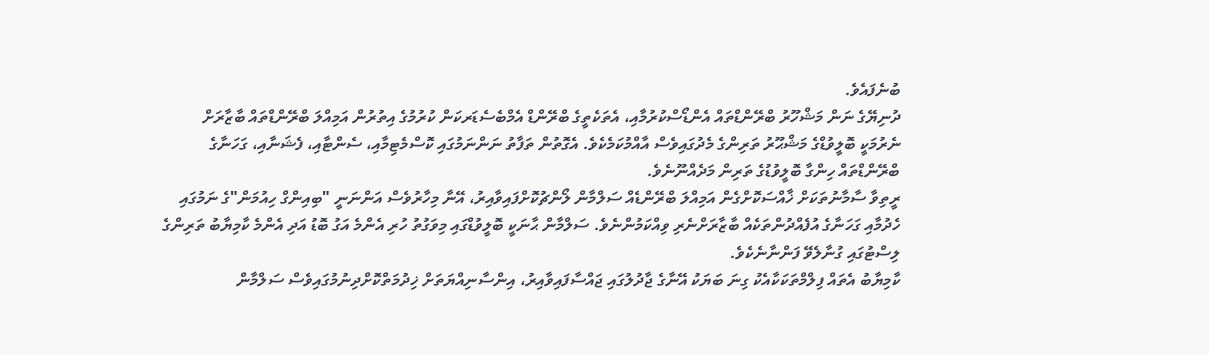ބުނެފައެވެ.
ދުނިޔޭގެ ނަން މަޝްހޫރު ބްރޭންޑްތައް އެންޑޯސްކުރުމާއި، އެތަކެތީގެ ބްރޭންޑް އެމްބެސެޑަރކަން ކުރުމުގެ އިތުރުން އަމިއްލަ ބްރޭންޑްތައް ބާޒާރަށް ނެރުމަކީ ބޮލީވުޑްގެ މަޝްޙޫރު ތަރިންގެ މެދުގައިވެސް އާއްމުކަމެކެވެ. އެގޮތުން ތަފާތު ނަންނަމުގައި ކޮސްމެޓިމާއި، ސެންޓާއި، ފެޝަނާއި، ގަހަނާގެ ބްރޭންޑްތައް ހިންގާ ބޮލީވުޑުގެ ތަރިން މަދެއްނޫނެވެ.
ރީތިވާ ސާމާނުތަކަށް ޚާއްސަކޮށްގެން އަމިއްލަ ބްރޭންޑެއް ސަލްމާން ލޯންޗުކޮށްފައިވާއިރު، އޭނާ މިހާރުވެސް އަންނަނީ "ބިއިންގް ހިއުމަން"ގެ ނަމުގައި ހެދުމާއި ގަހަނާގެ އުފެއްދުންތަކެއް ބާޒާރަށްނެރި ވިއްކަމުންނެވެ. ސަލްމާން ޙާނަކީ ބޮލީވުޑްގައި މިވަގުތު ހުރި އެންމެ އަގު ބޮޑު އަދި އެންމެ ކާމިޔާބު ތަރިންގެ ލިސްޓުގައި ގުނާލެވޭ ފަންނާނެކެވެ.
ކާމިޔާބު އެތައް ފިލްމްތަކަކާއެކު ގިނަ ބަޔަކު އޭނާގެ ޖާދުލުގައި ޖައްސާފައިވާއިރު، އިންސާނިއްޔަތަށް ޚިދުމަތްކޮށްދިނުމުގައިވެސް ސަލްމާން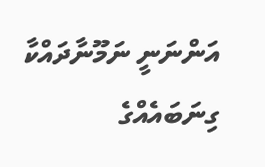އަންނަނީ ނަމޫނާދައްކާ ގިނަބައެއްގެ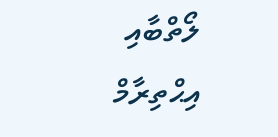ލޯތްބާއި އިޙްތިރާމް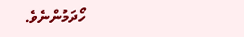ހޯދަމުންނެވެ.